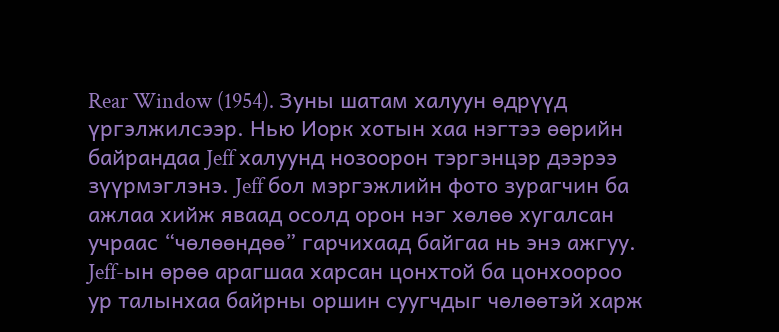Rear Window (1954). Зуны шатам халуун өдрүүд үргэлжилсээр. Нью Иорк хотын хаа нэгтээ өөрийн байрандаа Jeff халуунд нозоорон тэргэнцэр дээрээ зүүрмэглэнэ. Jeff бол мэргэжлийн фото зурагчин ба ажлаа хийж яваад осолд орон нэг хөлөө хугалсан учраас “чөлөөндөө” гарчихаад байгаа нь энэ ажгуу. Jeff-ын өрөө арагшаа харсан цонхтой ба цонхоороо ур талынхаа байрны оршин суугчдыг чөлөөтэй харж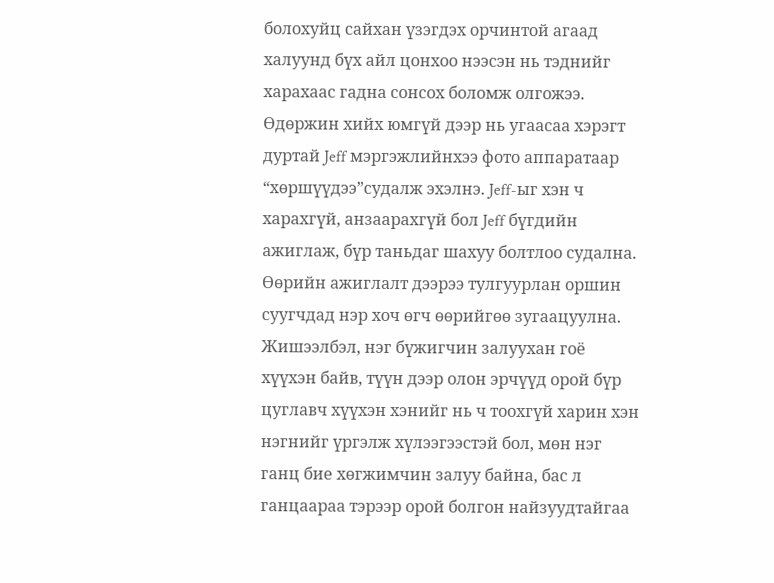болохуйц сайхан үзэгдэх орчинтой агаад халуунд бүх айл цонхоо нээсэн нь тэднийг харахаас гадна сонсох боломж олгожээ. Өдөржин хийх юмгүй дээр нь угаасаа хэрэгт дуртай Jeff мэргэжлийнхээ фото аппаратаар “хөршүүдээ”судалж эхэлнэ. Jeff-ыг хэн ч харахгүй, анзаарахгүй бол Jeff бүгдийн ажиглаж, бүр таньдаг шахуу болтлоо судална. Өөрийн ажиглалт дээрээ тулгуурлан оршин суугчдад нэр хоч өгч өөрийгөө зугаацуулна.
Жишээлбэл, нэг бүжигчин залуухан гоё хүүхэн байв, түүн дээр олон эрчүүд орой бүр цуглавч хүүхэн хэнийг нь ч тоохгүй харин хэн нэгнийг үргэлж хүлээгээстэй бол, мөн нэг ганц бие хөгжимчин залуу байна, бас л ганцаараа тэрээр орой болгон найзуудтайгаа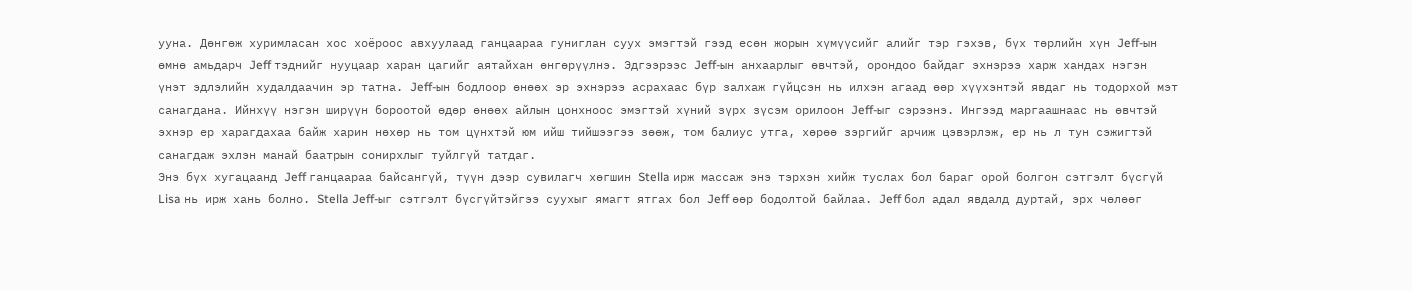ууна. Дөнгөж хуримласан хос хоёроос авхуулаад ганцаараа гуниглан суух эмэгтэй гээд есөн жорын хүмүүсийг алийг тэр гэхэв, бүх төрлийн хүн Jeff-ын өмнө амьдарч Jeff тэднийг нууцаар харан цагийг аятайхан өнгөрүүлнэ. Эдгээрээс Jeff-ын анхаарлыг өвчтэй, орондоо байдаг эхнэрээ харж хандах нэгэн үнэт эдлэлийн худалдаачин эр татна. Jeff-ын бодлоор өнөөх эр эхнэрээ асрахаас бүр залхаж гүйцсэн нь илхэн агаад өөр хүүхэнтэй явдаг нь тодорхой мэт санагдана. Ийнхүү нэгэн ширүүн бороотой өдөр өнөөх айлын цонхноос эмэгтэй хүний зүрх зүсэм орилоон Jeff-ыг сэрээнэ. Ингээд маргаашнаас нь өвчтэй эхнэр ер харагдахаа байж харин нөхөр нь том цүнхтэй юм ийш тийшээгээ зөөж, том балиус утга, хөрөө зэргийг арчиж цэвэрлэж, ер нь л тун сэжигтэй санагдаж эхлэн манай баатрын сонирхлыг туйлгүй татдаг.
Энэ бүх хугацаанд Jeff ганцаараа байсангүй, түүн дээр сувилагч хөгшин Stella ирж массаж энэ тэрхэн хийж туслах бол бараг орой болгон сэтгэлт бүсгүй Lisa нь ирж хань болно. Stella Jeff-ыг сэтгэлт бүсгүйтэйгээ суухыг ямагт ятгах бол Jeff өөр бодолтой байлаа. Jeff бол адал явдалд дуртай, эрх чөлөөг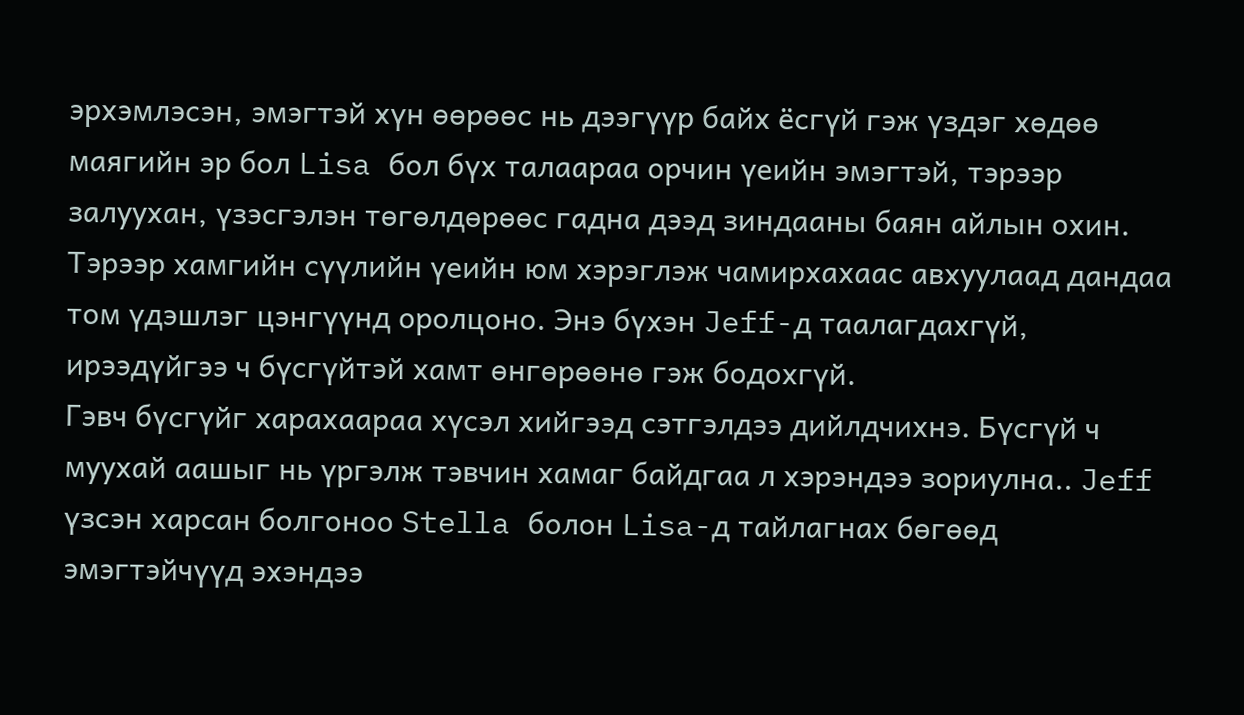эрхэмлэсэн, эмэгтэй хүн өөрөөс нь дээгүүр байх ёсгүй гэж үздэг хөдөө маягийн эр бол Lisa бол бүх талаараа орчин үеийн эмэгтэй, тэрээр залуухан, үзэсгэлэн төгөлдөрөөс гадна дээд зиндааны баян айлын охин. Тэрээр хамгийн сүүлийн үеийн юм хэрэглэж чамирхахаас авхуулаад дандаа том үдэшлэг цэнгүүнд оролцоно. Энэ бүхэн Jeff-д таалагдахгүй, ирээдүйгээ ч бүсгүйтэй хамт өнгөрөөнө гэж бодохгүй.
Гэвч бүсгүйг харахаараа хүсэл хийгээд сэтгэлдээ дийлдчихнэ. Бүсгүй ч муухай аашыг нь үргэлж тэвчин хамаг байдгаа л хэрэндээ зориулна.. Jeff үзсэн харсан болгоноо Stella болон Lisa-д тайлагнах бөгөөд эмэгтэйчүүд эхэндээ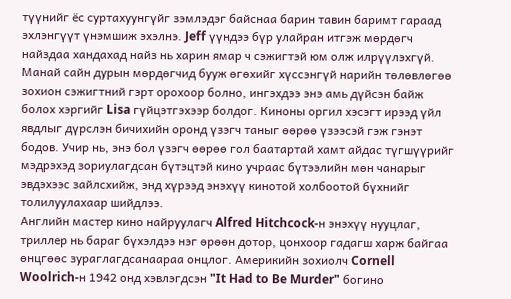түүнийг ёс суртахуунгүйг зэмлэдэг байснаа барин тавин баримт гараад эхлэнгүүт үнэмшиж эхэлнэ. Jeff үүндээ бүр улайран итгэж мөрдөгч найздаа хандахад найз нь харин ямар ч сэжигтэй юм олж илрүүлэхгүй. Манай сайн дурын мөрдөгчид бууж өгөхийг хүссэнгүй нарийн төлөвлөгөө зохион сэжигтний гэрт орохоор болно, ингэхдээ энэ амь дүйсэн байж болох хэргийг Lisa гүйцэтгэхээр болдог. Киноны оргил хэсэгт ирээд үйл явдлыг дүрслэн бичихийн оронд үзэгч таныг өөрөө үзээсэй гэж гэнэт бодов. Учир нь, энэ бол үзэгч өөрөө гол баатартай хамт айдас түгшүүрийг мэдрэхэд зориулагдсан бүтэцтэй кино учраас бүтээлийн мөн чанарыг эвдэхээс зайлсхийж, энд хүрээд энэхүү кинотой холбоотой бүхнийг толилуулахаар шийдлээ.
Английн мастер кино найруулагч Alfred Hitchcock-н энэхүү нууцлаг, триллер нь бараг бүхэлдээ нэг өрөөн дотор, цонхоор гадагш харж байгаа өнцгөөс зураглагдсанаараа онцлог. Америкийн зохиолч Cornell Woolrich-н 1942 онд хэвлэгдсэн "It Had to Be Murder" богино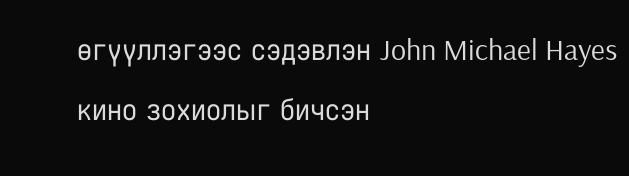өгүүллэгээс сэдэвлэн John Michael Hayes кино зохиолыг бичсэн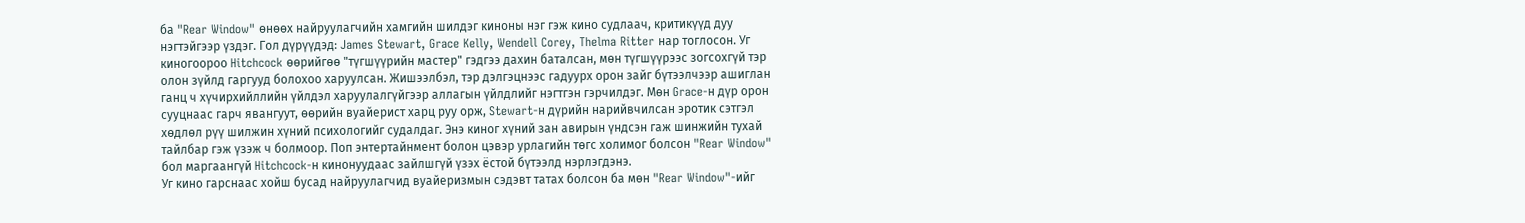ба "Rear Window" өнөөх найруулагчийн хамгийн шилдэг киноны нэг гэж кино судлаач, критикүүд дуу нэгтэйгээр үздэг. Гол дүрүүдэд: James Stewart, Grace Kelly, Wendell Corey, Thelma Ritter нар тоглосон. Уг киногоороо Hitchcock өөрийгөө "түгшүүрийн мастер" гэдгээ дахин баталсан, мөн түгшүүрээс зогсохгүй тэр олон зүйлд гаргууд болохоо харуулсан. Жишээлбэл, тэр дэлгэцнээс гадуурх орон зайг бүтээлчээр ашиглан ганц ч хүчирхийллийн үйлдэл харуулалгүйгээр аллагын үйлдлийг нэгтгэн гэрчилдэг. Мөн Grace-н дүр орон сууцнаас гарч явангуут, өөрийн вуайерист харц руу орж, Stewart-н дүрийн нарийвчилсан эротик сэтгэл хөдлөл рүү шилжин хүний психологийг судалдаг. Энэ киног хүний зан авирын үндсэн гаж шинжийн тухай тайлбар гэж үзэж ч болмоор. Поп энтертайнмент болон цэвэр урлагийн төгс холимог болсон "Rear Window" бол маргаангүй Hitchcock-н кинонуудаас зайлшгүй үзэх ёстой бүтээлд нэрлэгдэнэ.
Уг кино гарснаас хойш бусад найруулагчид вуайеризмын сэдэвт татах болсон ба мөн "Rear Window"-ийг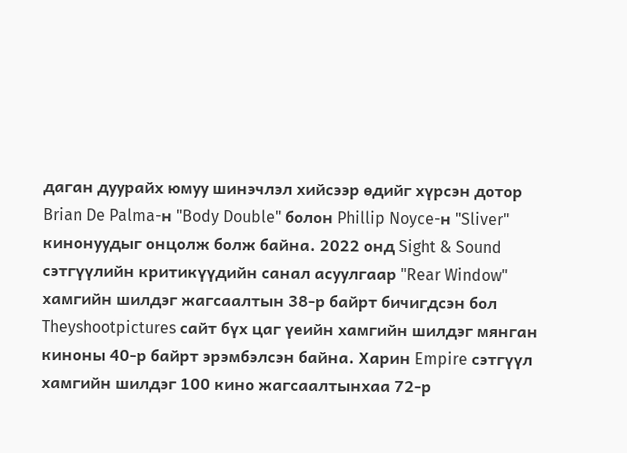даган дуурайх юмуу шинэчлэл хийсээр өдийг хүрсэн дотор Brian De Palma-н "Body Double" болон Phillip Noyce-н "Sliver" кинонуудыг онцолж болж байна. 2022 онд Sight & Sound сэтгүүлийн критикүүдийн санал асуулгаар "Rear Window" хамгийн шилдэг жагсаалтын 38-р байрт бичигдсэн бол Theyshootpictures сайт бүх цаг үеийн хамгийн шилдэг мянган киноны 40-р байрт эрэмбэлсэн байна. Харин Empire сэтгүүл хамгийн шилдэг 100 кино жагсаалтынхаа 72-р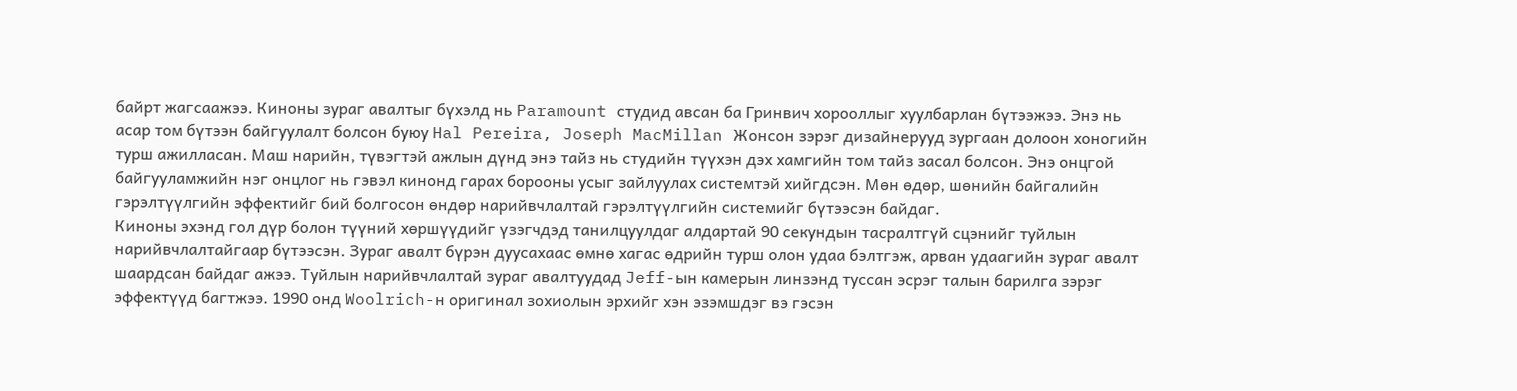байрт жагсаажээ. Киноны зураг авалтыг бүхэлд нь Paramount студид авсан ба Гринвич хорооллыг хуулбарлан бүтээжээ. Энэ нь асар том бүтээн байгуулалт болсон буюу Hal Pereira, Joseph MacMillan Жонсон зэрэг дизайнерууд зургаан долоон хоногийн турш ажилласан. Маш нарийн, түвэгтэй ажлын дүнд энэ тайз нь студийн түүхэн дэх хамгийн том тайз засал болсон. Энэ онцгой байгууламжийн нэг онцлог нь гэвэл кинонд гарах борооны усыг зайлуулах системтэй хийгдсэн. Мөн өдөр, шөнийн байгалийн гэрэлтүүлгийн эффектийг бий болгосон өндөр нарийвчлалтай гэрэлтүүлгийн системийг бүтээсэн байдаг.
Киноны эхэнд гол дүр болон түүний хөршүүдийг үзэгчдэд танилцуулдаг алдартай 90 секундын тасралтгүй сцэнийг туйлын нарийвчлалтайгаар бүтээсэн. Зураг авалт бүрэн дуусахаас өмнө хагас өдрийн турш олон удаа бэлтгэж, арван удаагийн зураг авалт шаардсан байдаг ажээ. Туйлын нарийвчлалтай зураг авалтуудад Jeff-ын камерын линзэнд туссан эсрэг талын барилга зэрэг эффектүүд багтжээ. 1990 онд Woolrich-н оригинал зохиолын эрхийг хэн эзэмшдэг вэ гэсэн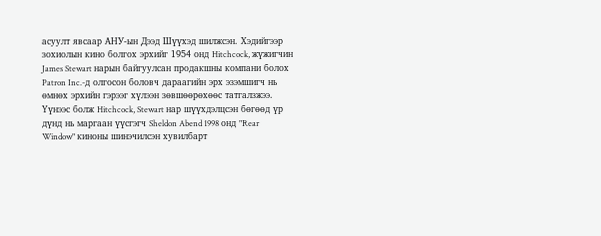асуулт явсаар АНУ-ын Дээд Шүүхэд шилжсэн. Хэдийгээр зохиолын кино болгох эрхийг 1954 онд Hitchcock, жүжигчин James Stewart нарын байгуулсан продакшны компани болох Patron Inc.-д олгосон боловч дараагийн эрх эзэмшигч нь өмнөх эрхийн гэрээг хүлээн зөвшөөрөхөөс татгалзжээ. Үүнээс болж Hitchcock, Stewart нар шүүхдэлцсэн бөгөөд үр дүнд нь маргаан үүсгэгч Sheldon Abend 1998 онд "Rear Window" киноны шинэчилсэн хувилбарт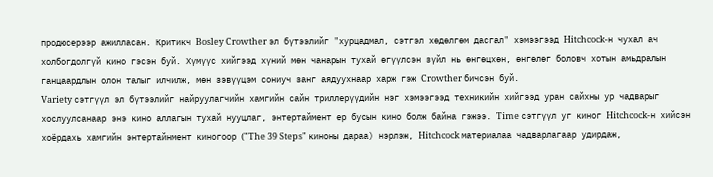продюсерээр ажилласан. Критикч Bosley Crowther эл бүтээлийг "хурцадмал, сэтгэл хөдөлгөм дасгал" хэмээгээд Hitchcock-н чухал ач холбогдолгүй кино гэсэн буй. Хүмүүс хийгээд хүний мөн чанарын тухай өгүүлсэн зүйл нь өнгөцхөн, өнгөлөг боловч хотын амьдралын ганцаардлын олон талыг илчилж, мөн зэвүүцэм сониуч занг аядуухнаар харж гэж Crowther бичсэн буй.
Variety сэтгүүл эл бүтээлийг найруулагчийн хамгийн сайн триллерүүдийн нэг хэмээгээд техникийн хийгээд уран сайхны ур чадварыг хослуулсанаар энэ кино аллагын тухай нууцлаг, энтертаймент ер бусын кино болж байна гэжээ. Time сэтгүүл уг киног Hitchcock-н хийсэн хоёрдахь хамгийн энтертайнмент киногоор ("The 39 Steps" киноны дараа) нэрлэж, Hitchcock материалаа чадварлагаар удирдаж,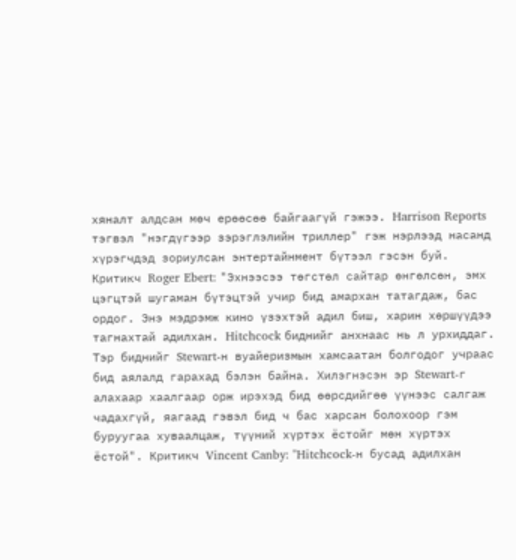хяналт алдсан мөч ерөөсөө байгаагүй гэжээ. Harrison Reports тэгвэл "нэгдүгээр зэрэглэлийн триллер" гэж нэрлээд насанд хүрэгчдэд зориулсан энтертайнмент бүтээл гэсэн буй. Критикч Roger Ebert: "Эхнээсээ төгстөл сайтар өнгөлсөн, эмх цэгцтэй шугаман бүтэцтэй учир бид амархан татагдаж, бас ордог. Энэ мэдрэмж кино үзэхтэй адил биш, харин хөршүүдээ тагнахтай адилхан. Hitchcock биднийг анхнаас нь л урхиддаг. Тэр биднийг Stewart-н вуайеризмын хамсаатан болгодог учраас бид аялалд гарахад бэлэн байна. Хилэгнэсэн эр Stewart-г алахаар хаалгаар орж ирэхэд бид өөрсдийгөө үүнээс салгаж чадахгүй, яагаад гэвэл бид ч бас харсан болохоор гэм буруугаа хуваалцаж, түүний хүртэх ёстойг мөн хүртэх ёстой". Критикч Vincent Canby: "Hitchcock-н бусад адилхан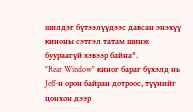шилдэг бүтээлүүдээс давсан энэхүү киноны сэтгэл татам шинж буураагүй хэвээр байна".
"Rear Window" киног бараг бүхэлд нь Jeff-н орон байран дотроос, түүнийг цонхон дээр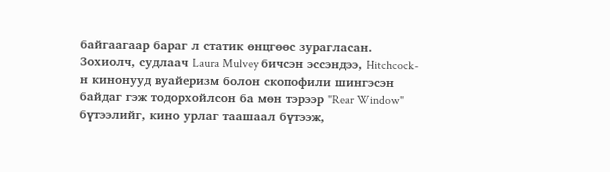байгаагаар бараг л статик өнцгөөс зурагласан. Зохиолч, судлаач Laura Mulvey бичсэн эссэндээ, Hitchcock-н кинонууд вуайеризм болон скопофили шингэсэн байдаг гэж тодорхойлсон ба мөн тэрээр "Rear Window" бүтээлийг, кино урлаг таашаал бүтээж,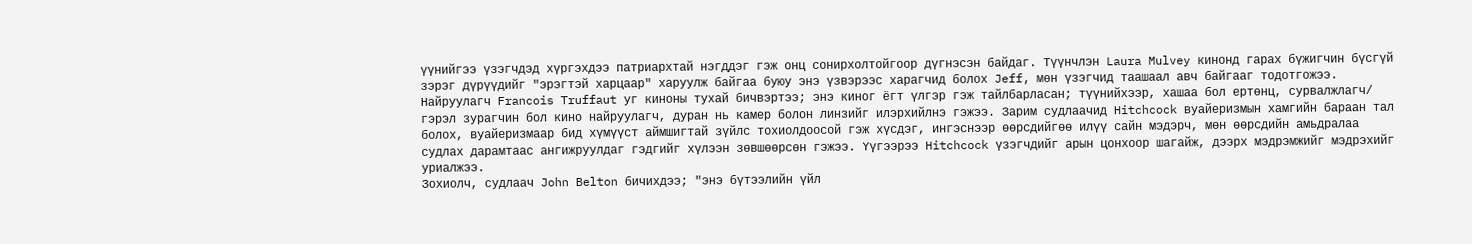үүнийгээ үзэгчдэд хүргэхдээ патриархтай нэгддэг гэж онц сонирхолтойгоор дүгнэсэн байдаг. Түүнчлэн Laura Mulvey кинонд гарах бүжигчин бүсгүй зэрэг дүрүүдийг "эрэгтэй харцаар" харуулж байгаа буюу энэ үзвэрээс харагчид болох Jeff, мөн үзэгчид таашаал авч байгааг тодотгожээ. Найруулагч Francois Truffaut уг киноны тухай бичвэртээ; энэ киног ёгт үлгэр гэж тайлбарласан; түүнийхээр, хашаа бол ертөнц, сурвалжлагч/ гэрэл зурагчин бол кино найруулагч, дуран нь камер болон линзийг илэрхийлнэ гэжээ. Зарим судлаачид Hitchcock вуайеризмын хамгийн бараан тал болох, вуайеризмаар бид хүмүүст аймшигтай зүйлс тохиолдоосой гэж хүсдэг, ингэснээр өөрсдийгөө илүү сайн мэдэрч, мөн өөрсдийн амьдралаа судлах дарамтаас ангижруулдаг гэдгийг хүлээн зөвшөөрсөн гэжээ. Үүгээрээ Hitchcock үзэгчдийг арын цонхоор шагайж, дээрх мэдрэмжийг мэдрэхийг уриалжээ.
Зохиолч, судлаач John Belton бичихдээ; "энэ бүтээлийн үйл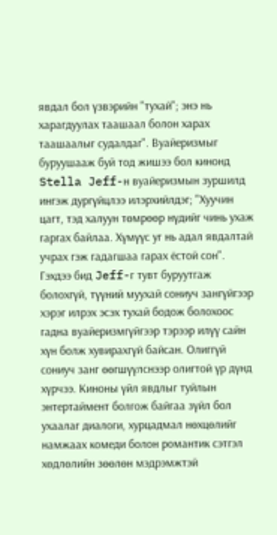явдал бол үзвэрийн "тухай"; энэ нь харагдуулах таашаал болон харах таашаалыг судалдаг". Вуайеризмыг буруушааж буй тод жишээ бол кинонд Stella Jeff-н вуайеризмын зуршилд ингэж дургүйцлээ илэрхийлдэг; "Хуучин цагт, тэд халуун төмрөөр нүдийг чинь ухаж гаргах байлаа. Хүмүүс уг нь адал явдалтай учрах гэж гадагшаа гарах ёстой сон". Гэхдээ бид Jeff-г тувт буруутгаж болохгүй, түүний муухай сониуч зангүйгээр хэрэг илрэх эсэх тухай бодож болохоос гадна вуайеризмгүйгээр тэрээр илүү сайн хүн болж хувирахгүй байсан. Олиггүй сониуч занг өөгшүүлснээр олигтой үр дүнд хүрчээ. Киноны үйл явдлыг туйлын энтертаймент болгож байгаа зүйл бол ухаалаг диалоги, хурцадмал нөхцөлийг намжаах комеди болон романтик сэтгэл хөдлөлийн зөөлөн мэдрэмжтэй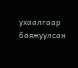ухаалгаар баяжуулсан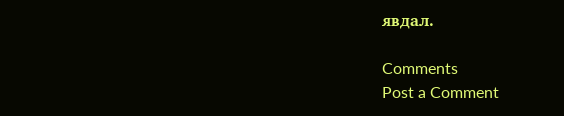явдал.

Comments
Post a Comment